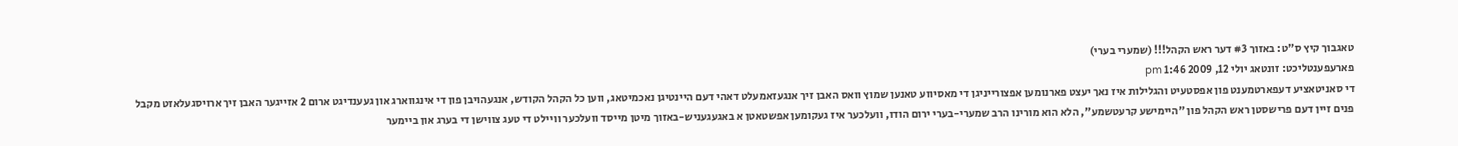טאגבוך קיץ ס"ט: באזוך #3 דער ראש הקהל!!! (שמערי בערי)
פארעפענטליכט: זונטאג יולי 12, 2009 1:46 pm
די סאניטאציע דעפארטמענט פון אפסטעיט והגלילות איז נאך יעצט פארנומען אפצורייניגן די מאסיווע טאנען שמוץ וואס האבן זיך אנגעזאמעלט דאהי דעם היינטיגן נאכמיטאג, ווען כל הקהל הקודש, אנגעהויבן פון די אינגווארג און געענדיגט ארום 2 אזייגער האבן זיך ארויסגעלאזט מקבל פנים זיין דעם פרישסטן ראש הקהל פון "היימישע קרעטשמע", הלא הוא מורינו הרב שמערי-בערי ירום הודו, וועלכער איז געקומען אפשטאטן א באגעגעניש-באזוך מיטן מייסד וועלכער וויילט די טעג צווישן די בערג און ביימער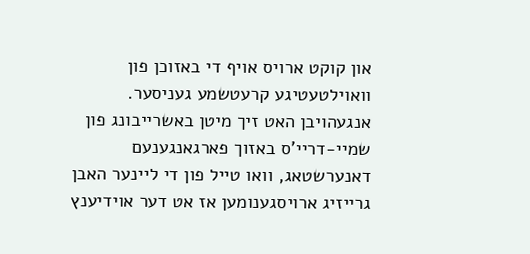און קוקט ארויס אויף די באזוכן פון וואוילטעטיגע קרעטשמע געניסער.
אנגעהויבן האט זיך מיטן באשרייבונג פון שמיי-דריי'ס באזוך פארגאנגענעם דאנערשטאג, וואו טייל פון די ליינער האבן גרייזיג ארויסגענומען אז אט דער אוידיענץ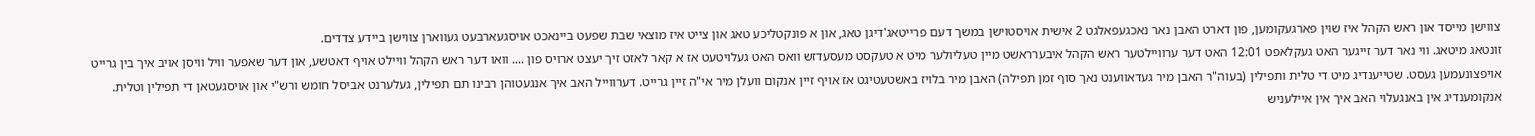צווישן מייסד און ראש הקהל איז שוין פארגעקומען, פון דארט האבן נאר נאכגעפאלגט 2 אישית אויסטוישן במשך דעם פרייטאג'דיגן טאג, און א פונקטליכע טאג און צייט איז מוצאי שבת שפעט ביינאכט אויסגעארבעט געווארן צווישן ביידע צדדים.
זונטאג מיטאג. ווי נאר דער זייגער האט געקלאפט 12:01 האט דער ערוויילטער ראש הקהל איבערראשט מיין טעליולער מיט א טעקסט מעסעדזש וואס האט געלויטעט אז א קאר לאזט זיך יעצט ארויס פון .... וואו דער ראש הקהל וויילט אויף דאטשע, און דער שאפער וויל וויסן אויב איך בין גרייט אויפצונעמען געסט. שטייענדיג מיט די טלית ותפילין (בעוה"ר האבן מיר געדאווענט נאך סוף זמן תפילה) האבן מיר בלויז באשטעטיגט אז אויף זיין אנקום וועלן מיר אי"ה זיין גרייט. דערווייל האב איך אנגעטוהן רבינו תם תפילין, געלערנט אביסל חומש ורש"י און אויסגעטאן די תפילין וטלית. אנקומענדיג אין באנגעלוי האב איך אין איילעניש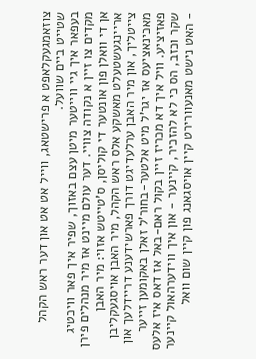צוזאמגעקלאפט א פרישטאג, ווייל אט אט און דער ראש הקהל שטייט ביים שוועל.
בעפאר איך גיי ווייטער מיטן עצם באזוך, שפיר איך פאר וויכטיג מקדים צו זיין א נקודה צוויי. דער עולם מיינט אז מיר מנהלים פירן אן די וואלן פון אונטער די קוליסן, ס'טייטש אזוי: מיר האבן אריינגעשטעלט מאשקע אלס ראש הקהל, מיר האבן אויסגעקליבן צייטליך, און מיר האבן ערלעדיגט דורך פארשידענע דריידלעך און מאכינאציעס אז יגר'ל מיט אלטער-בחור'ל זאלן באקומען זייער פאזיציע. וויל איך דא מכריז זיין בקול ראם-באל אז דאס איז אלעס שקר וכזב, הס כי לא להזכיר, קיינער - און איך ווידערהאול קיינער - האט נישט מאנעוורירט קיין אויסגאנג פון קיין שום וואל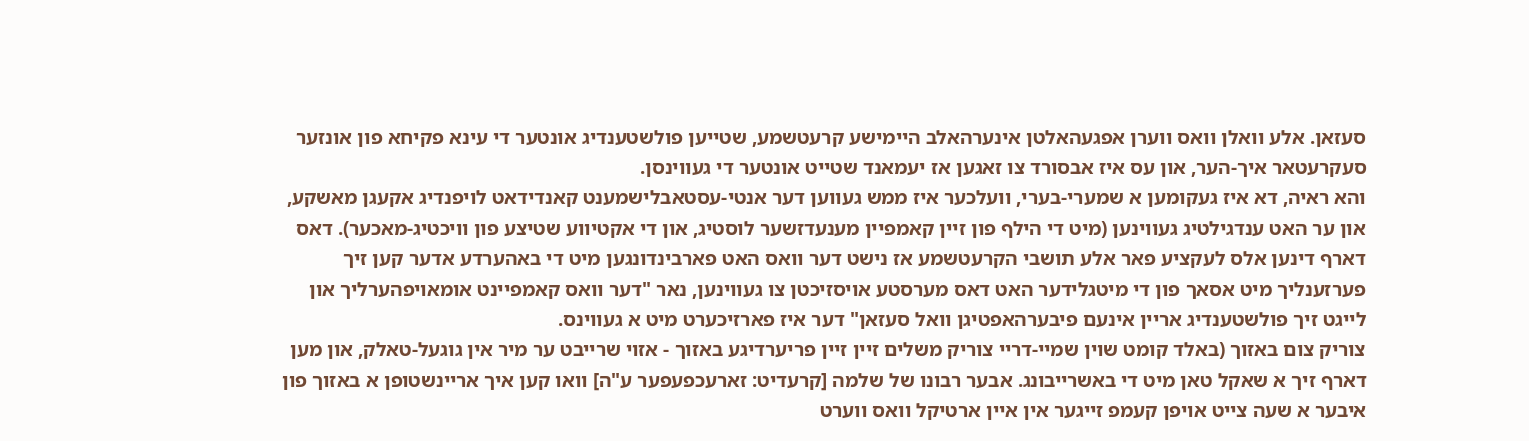סעזאן. אלע וואלן וואס ווערן אפגעהאלטן אינערהאלב היימישע קרעטשמע, שטייען פולשטענדיג אונטער די עינא פקיחא פון אונזער סעקרעטאר איך-הער, און עס איז אבסורד צו זאגען אז יעמאנד שטייט אונטער די געווינסן.
והא ראיה, דא איז געקומען א שמערי-בערי, וועלכער איז ממש געווען דער אנטי-עסטאבלישמענט קאנדידאט לויפנדיג אקעגן מאשקע, און ער האט ענדגילטיג געווינען (מיט די הילף פון זיין קאמפיין מענעדזשער לוסטיג, און די אקטיווע שטיצע פון וויכטיג-מאכער). דאס דארף דינען אלס לעקציע פאר אלע תושבי הקרעטשמע אז נישט דער וואס האט פארבינדונגען מיט די באהערדע אדער קען זיך פערזענליך מיט אסאך פון די מיטגלידער האט דאס מערסטע אויסזיכטן צו געווינען, נאר "דער וואס קאמפיינט אומאויפהערליך און לייגט זיך פולשטענדיג אריין אינעם פיבערהאפטיגן וואל סעזאן" דער איז פארזיכערט מיט א געווינס.
צוריק צום באזוך (באלד קומט שוין שמיי-דריי צוריק משלים זיין זיין פריערדיגע באזוך - אזוי שרייבט ער מיר אין גוגעל-טאלק, און מען דארף זיך א שאקל טאן מיט די באשרייבונג. אבער רבונו של שלמה [קרעדיט: זארעכפעפער ע"ה] וואו קען איך אריינשטופן א באזוך פון איבער א שעה צייט אויפן קעמפ זייגער אין איין ארטיקל וואס ווערט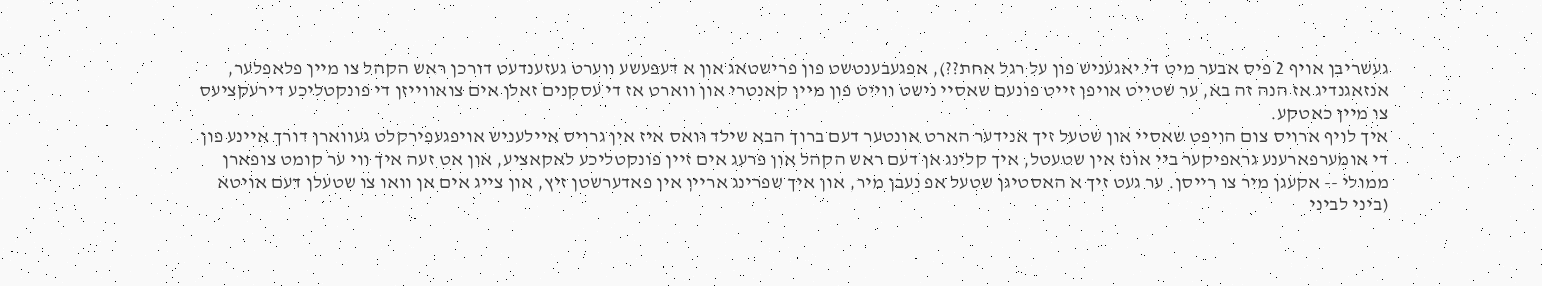געשריבן אויף 2 פיס אבער מיט די יאגעניש פון על רגל אחת??), אפגעבענטשט פון פרישטאג און א דעפעשע ווערט געזענדעט דורכן ראש הקהל צו מיין פלאפלער, אנזאגנדיג אז הנה זה בא, ער שטייט אויפן זייט פונעם שאסיי נישט ווייט פון מיין קאנטרי און ווארט אז די עסקנים זאלן אים צואווייזן די פונקטליכע דירעקציעס צו מיין כאטקע.
איך לויף ארויס צום הויפט שאסיי און שטעל זיך אנידער הארט אונטער דעם ברוך הבא שילד וואס איז אין גרויס איילעניש אויפגעפירקלט געווארן דורך איינע פון די אומערפארענע גראפיקער ביי אונז אין שטעטל, איך קלינג אן דעם ראש הקהל און פרעג אים זיין פונקטליכע לאקאציע, און אט זעה איך ווי ער קומט צופארן ממולי -- אקעגן מיר צו רייסן. ער געט זיך א האסטיגן שטעל אפ נעבן מיר, און איך שפרינג אריין אין פאדערשטן זיץ, און צייג אים אן וואו צו שטעלן דעם אויטא (ביני לביני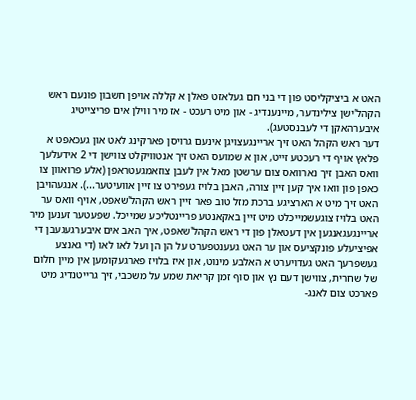האט א ביציקליסט פון די בני חם געלאזט פאלן א קללה אויפן חשבון פונעם ראש הקהל'ישן צילינדער, מיינענדיג - און מיט רעכט - אז מיר ווילן אים פריצייטיג איבערהאקן די לעבנסטעג).
דער ראש הקהל האט זיך אריינגעצויגן אינעם גרויסן פארקינג לאט און געכאפט א פלאץ אויף די רעכטע זייט, און א שמועס האט זיך אנטוויקלט צווישן די 2 אידעלעך וואס האבן זיך נארוואס צום ערשטן מאל אין לעבן צוזאמגעטראפן (אלע פרואוון צו כאפן פון וואו איך קען זיין צורה, האבן בלויז געפירט צו זיין אוועיטער...). אנגעהויבן האט זיך מיט א הארציגע ברכת מזל טוב פאר זיין ראש הקהל'שאפט, אויף וואס ער האט בלויז צוגעשמייכלט מיט זיין באקאנטע פריינטליכע שמייכל. שפעטער זענען מיר אריינגעגאנגען אין דעטאלן פון די ראש הקהל'שאפט, איך האב אים איבערגעגעבן די אפיציעלע פונקציעס און ער האט געענטפערט על הן הן ועל לאו לאו (די גאנצע געשפרעך האט געדויערט א האלבע מינוט, און איז בלויז פארגעקומען אין מיין חלום של שחרית, צווישן דעם נץ און סוף זמן קריאת שמע על משכבי, זיך גרייטנדיג מיט פארכט צום לאנג-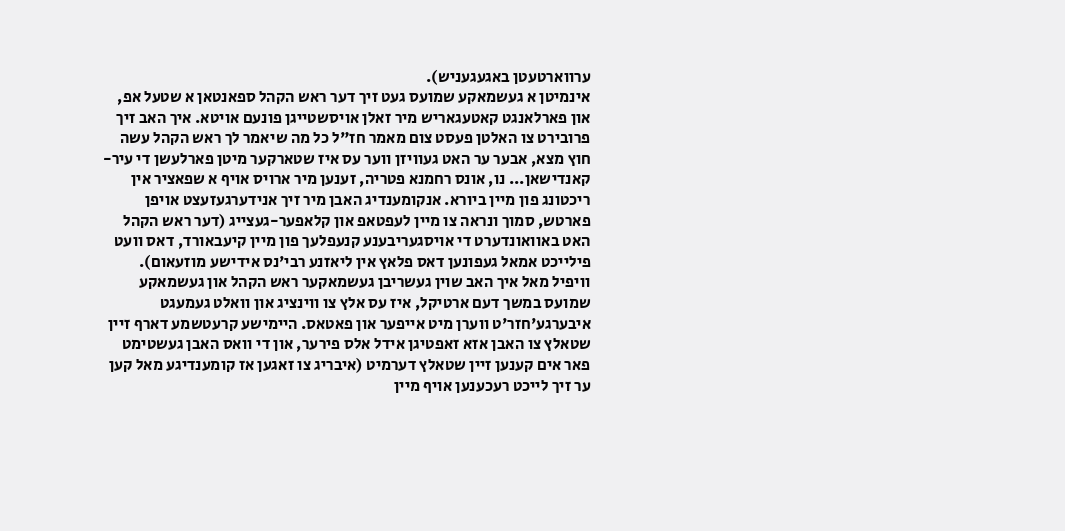ערווארטעטן באגעגעניש).
אינמיטן א געשמאקע שמועס געט זיך דער ראש הקהל ספאנטאן א שטעל אפ, און פארלאנגט קאטעגאריש מיר זאלן אויסשטייגן פונעם אויטא. איך האב זיך פרובירט צו האלטן פעסט צום מאמר חז"ל כל מה שיאמר לך ראש הקהל עשה חוץ מצא, אבער ער האט געוויזן ווער עס איז שטארקער מיטן פארלעשן די עיר-קאנדישאן... נו, אונס רחמנא פטריה, זענען מיר ארויס אויף א שפאציר אין ריכטונג פון מיין ביורא. אנקומענדיג האבן מיר זיך אנידערגעזעצט אויפן פארטש, סמוך ונראה צו מיין לעפטאפ און קלאפער-געצייג (דער ראש הקהל האט באוואונדערט די אויסגעריבענע קנעפלעך פון מיין קיעבאורד, דאס וועט פילייכט אמאל געפונען דאס פלאץ אין ליאזנע רבי'נס אידישע מוזעאום).
וויפיל מאל איך האב שוין געשריבן געשמאקער ראש הקהל און געשמאקע שמועס במשך דעם ארטיקל, איז עס אלץ צו ווינציג און וואלט געמעגט איבערגע'חזר'ט ווערן מיט אייפער און פאטאס. היימישע קרעטשמע דארף זיין שטאלץ צו האבן אזא זאפטיגן אידל אלס פירער, און די וואס האבן געשטימט פאר אים קענען זיין שטאלץ דערמיט (איבריג צו זאגען אז קומענדיגע מאל קען ער זיך לייכט רעכענען אויף מיין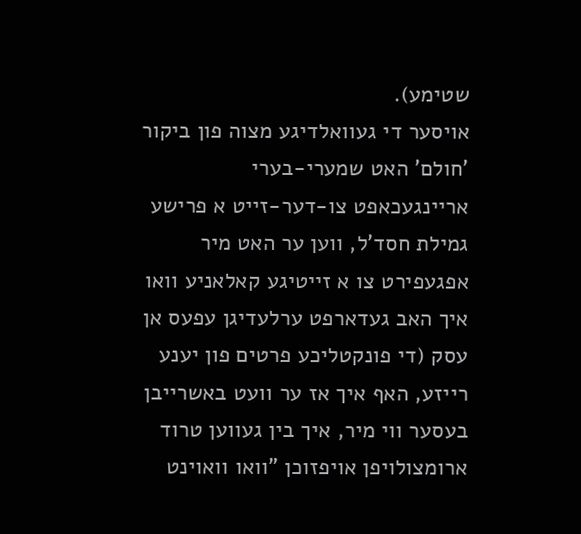שטימע).
אויסער די געוואלדיגע מצוה פון ביקור 'חולם' האט שמערי-בערי אריינגעכאפט צו-דער-זייט א פרישע גמילת חסד'ל, ווען ער האט מיר אפגעפירט צו א זייטיגע קאלאניע וואו איך האב געדארפט ערלעדיגן עפעס אן עסק (די פונקטליכע פרטים פון יענע רייזע, האף איך אז ער וועט באשרייבן בעסער ווי מיר, איך בין געווען טרוד ארומצולויפן אויפזוכן "וואו וואוינט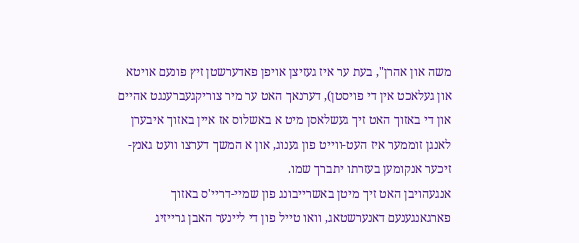משה און אהרן", בעת ער איז געזיצן אויפן פאדערשטן זיץ פונעם אויטא און געלאכט אין די פויסטן), דערנאך האט ער מיר צוריקגעברענגט אהיים און די באזוך האט זיך געשלאסן מיט א באשלוס אז איין באזוך איבערן לאנגן זוממער איז העט-ווייט פון גענוג, און א המשך דערצו וועט גאנץ-זיכער אנקומען בעזרתו יתברך שמו.
אנגעהויבן האט זיך מיטן באשרייבונג פון שמיי-דריי'ס באזוך פארגאנגענעם דאנערשטאג, וואו טייל פון די ליינער האבן גרייזיג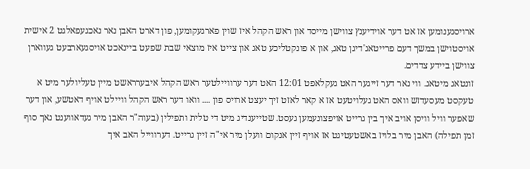ארויסגענומען אז אט דער אוידיענץ צווישן מייסד און ראש הקהל איז שוין פארגעקומען, פון דארט האבן נאר נאכגעפאלגט 2 אישית אויסטוישן במשך דעם פרייטאג'דיגן טאג, און א פונקטליכע טאג און צייט איז מוצאי שבת שפעט ביינאכט אויסגעארבעט געווארן צווישן ביידע צדדים.
זונטאג מיטאג. ווי נאר דער זייגער האט געקלאפט 12:01 האט דער ערוויילטער ראש הקהל איבערראשט מיין טעליולער מיט א טעקסט מעסעדזש וואס האט געלויטעט אז א קאר לאזט זיך יעצט ארויס פון .... וואו דער ראש הקהל וויילט אויף דאטשע, און דער שאפער וויל וויסן אויב איך בין גרייט אויפצונעמען געסט. שטייענדיג מיט די טלית ותפילין (בעוה"ר האבן מיר געדאווענט נאך סוף זמן תפילה) האבן מיר בלויז באשטעטיגט אז אויף זיין אנקום וועלן מיר אי"ה זיין גרייט. דערווייל האב איך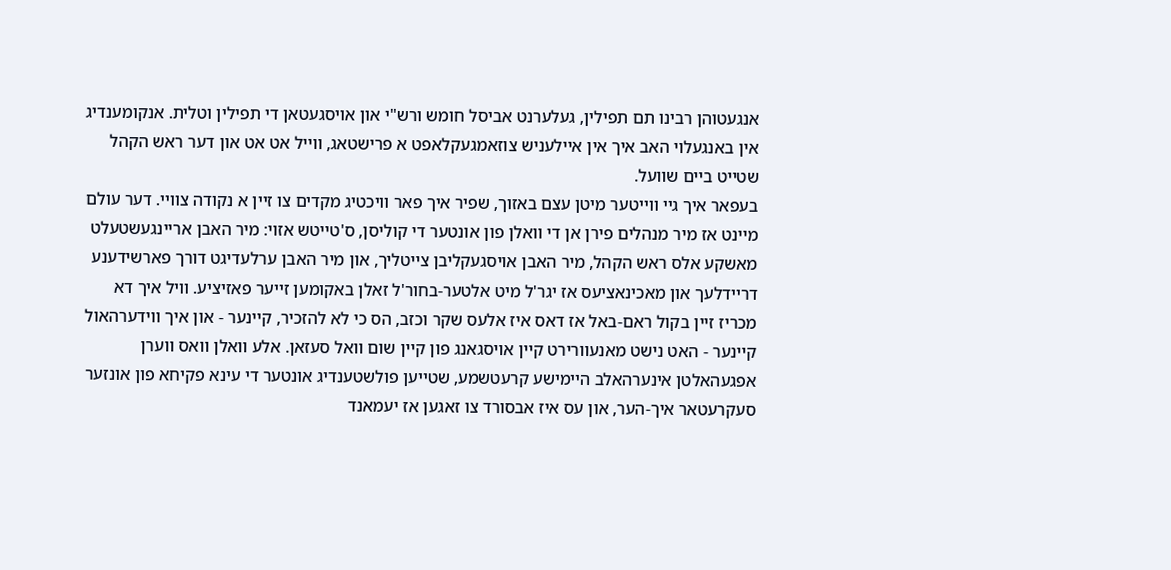אנגעטוהן רבינו תם תפילין, געלערנט אביסל חומש ורש"י און אויסגעטאן די תפילין וטלית. אנקומענדיג אין באנגעלוי האב איך אין איילעניש צוזאמגעקלאפט א פרישטאג, ווייל אט אט און דער ראש הקהל שטייט ביים שוועל.
בעפאר איך גיי ווייטער מיטן עצם באזוך, שפיר איך פאר וויכטיג מקדים צו זיין א נקודה צוויי. דער עולם מיינט אז מיר מנהלים פירן אן די וואלן פון אונטער די קוליסן, ס'טייטש אזוי: מיר האבן אריינגעשטעלט מאשקע אלס ראש הקהל, מיר האבן אויסגעקליבן צייטליך, און מיר האבן ערלעדיגט דורך פארשידענע דריידלעך און מאכינאציעס אז יגר'ל מיט אלטער-בחור'ל זאלן באקומען זייער פאזיציע. וויל איך דא מכריז זיין בקול ראם-באל אז דאס איז אלעס שקר וכזב, הס כי לא להזכיר, קיינער - און איך ווידערהאול קיינער - האט נישט מאנעוורירט קיין אויסגאנג פון קיין שום וואל סעזאן. אלע וואלן וואס ווערן אפגעהאלטן אינערהאלב היימישע קרעטשמע, שטייען פולשטענדיג אונטער די עינא פקיחא פון אונזער סעקרעטאר איך-הער, און עס איז אבסורד צו זאגען אז יעמאנד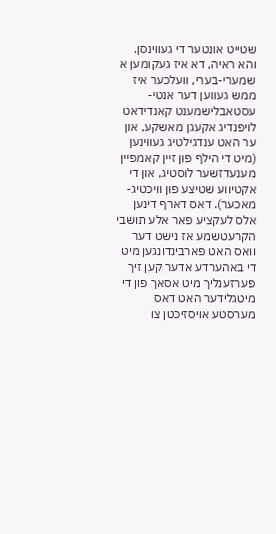שטייט אונטער די געווינסן.
והא ראיה, דא איז געקומען א שמערי-בערי, וועלכער איז ממש געווען דער אנטי-עסטאבלישמענט קאנדידאט לויפנדיג אקעגן מאשקע, און ער האט ענדגילטיג געווינען (מיט די הילף פון זיין קאמפיין מענעדזשער לוסטיג, און די אקטיווע שטיצע פון וויכטיג-מאכער). דאס דארף דינען אלס לעקציע פאר אלע תושבי הקרעטשמע אז נישט דער וואס האט פארבינדונגען מיט די באהערדע אדער קען זיך פערזענליך מיט אסאך פון די מיטגלידער האט דאס מערסטע אויסזיכטן צו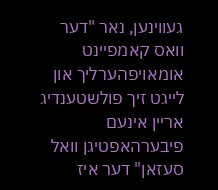געווינען, נאר "דער וואס קאמפיינט אומאויפהערליך און לייגט זיך פולשטענדיג אריין אינעם פיבערהאפטיגן וואל סעזאן" דער איז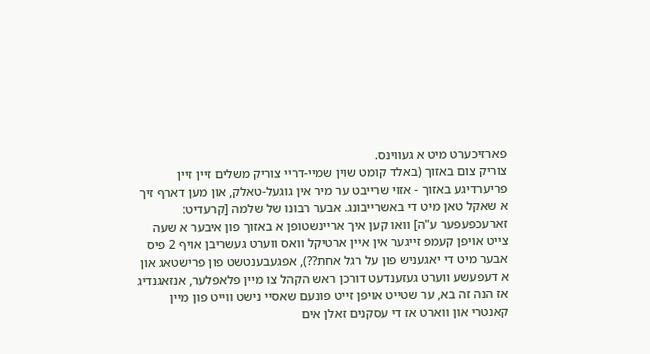פארזיכערט מיט א געווינס.
צוריק צום באזוך (באלד קומט שוין שמיי-דריי צוריק משלים זיין זיין פריערדיגע באזוך - אזוי שרייבט ער מיר אין גוגעל-טאלק, און מען דארף זיך א שאקל טאן מיט די באשרייבונג. אבער רבונו של שלמה [קרעדיט: זארעכפעפער ע"ה] וואו קען איך אריינשטופן א באזוך פון איבער א שעה צייט אויפן קעמפ זייגער אין איין ארטיקל וואס ווערט געשריבן אויף 2 פיס אבער מיט די יאגעניש פון על רגל אחת??), אפגעבענטשט פון פרישטאג און א דעפעשע ווערט געזענדעט דורכן ראש הקהל צו מיין פלאפלער, אנזאגנדיג אז הנה זה בא, ער שטייט אויפן זייט פונעם שאסיי נישט ווייט פון מיין קאנטרי און ווארט אז די עסקנים זאלן אים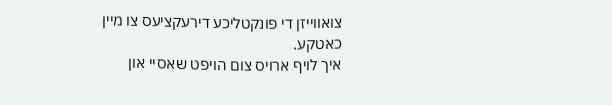צואווייזן די פונקטליכע דירעקציעס צו מיין כאטקע.
איך לויף ארויס צום הויפט שאסיי און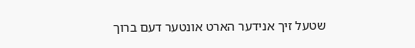שטעל זיך אנידער הארט אונטער דעם ברוך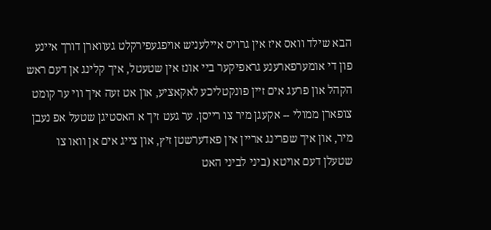הבא שילד וואס איז אין גרויס איילעניש אויפגעפירקלט געווארן דורך איינע פון די אומערפארענע גראפיקער ביי אונז אין שטעטל, איך קלינג אן דעם ראש הקהל און פרעג אים זיין פונקטליכע לאקאציע, און אט זעה איך ווי ער קומט צופארן ממולי -- אקעגן מיר צו רייסן. ער געט זיך א האסטיגן שטעל אפ נעבן מיר, און איך שפרינג אריין אין פאדערשטן זיץ, און צייג אים אן וואו צו שטעלן דעם אויטא (ביני לביני האט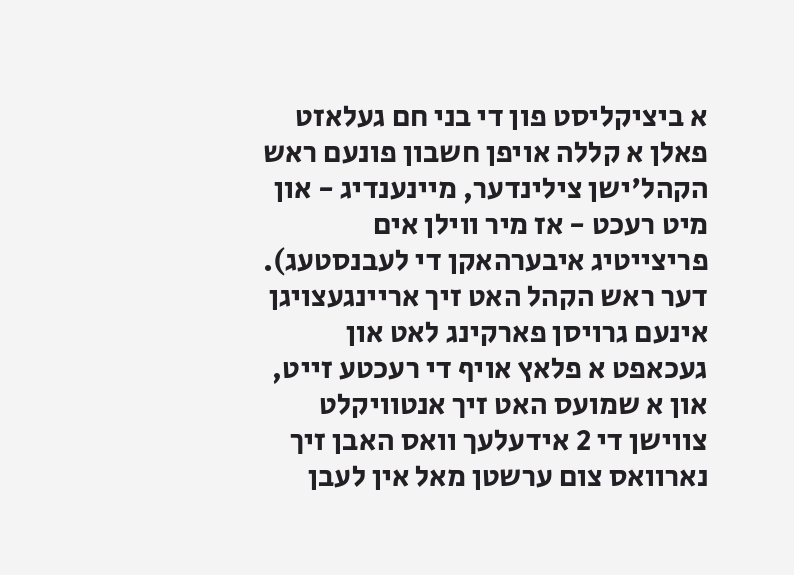א ביציקליסט פון די בני חם געלאזט פאלן א קללה אויפן חשבון פונעם ראש הקהל'ישן צילינדער, מיינענדיג - און מיט רעכט - אז מיר ווילן אים פריצייטיג איבערהאקן די לעבנסטעג).
דער ראש הקהל האט זיך אריינגעצויגן אינעם גרויסן פארקינג לאט און געכאפט א פלאץ אויף די רעכטע זייט, און א שמועס האט זיך אנטוויקלט צווישן די 2 אידעלעך וואס האבן זיך נארוואס צום ערשטן מאל אין לעבן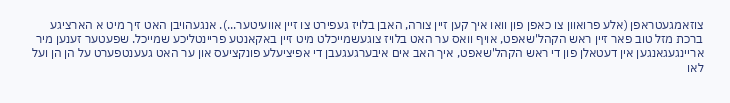צוזאמגעטראפן (אלע פרואוון צו כאפן פון וואו איך קען זיין צורה, האבן בלויז געפירט צו זיין אוועיטער...). אנגעהויבן האט זיך מיט א הארציגע ברכת מזל טוב פאר זיין ראש הקהל'שאפט, אויף וואס ער האט בלויז צוגעשמייכלט מיט זיין באקאנטע פריינטליכע שמייכל. שפעטער זענען מיר אריינגעגאנגען אין דעטאלן פון די ראש הקהל'שאפט, איך האב אים איבערגעגעבן די אפיציעלע פונקציעס און ער האט געענטפערט על הן הן ועל לאו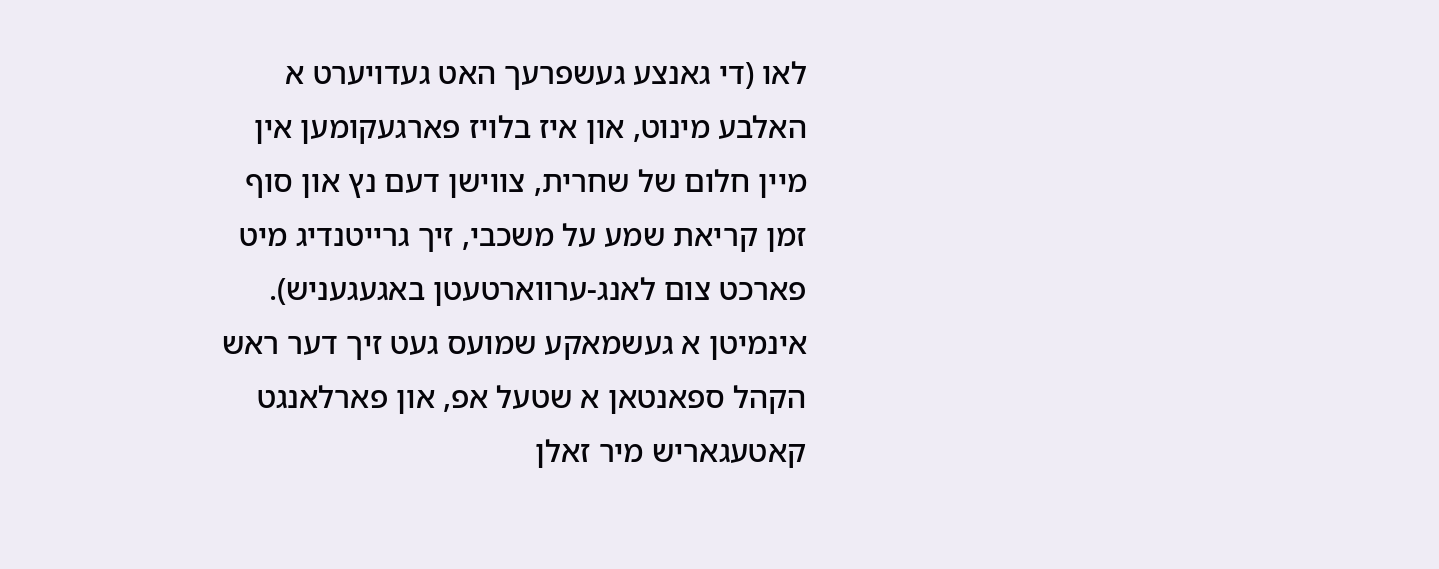לאו (די גאנצע געשפרעך האט געדויערט א האלבע מינוט, און איז בלויז פארגעקומען אין מיין חלום של שחרית, צווישן דעם נץ און סוף זמן קריאת שמע על משכבי, זיך גרייטנדיג מיט פארכט צום לאנג-ערווארטעטן באגעגעניש).
אינמיטן א געשמאקע שמועס געט זיך דער ראש הקהל ספאנטאן א שטעל אפ, און פארלאנגט קאטעגאריש מיר זאלן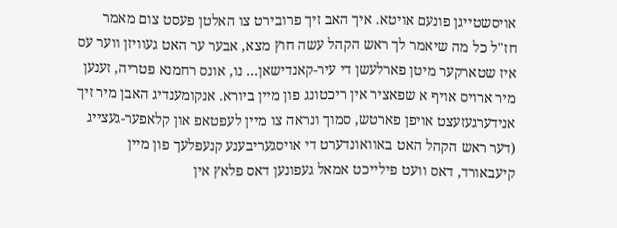אויסשטייגן פונעם אויטא. איך האב זיך פרובירט צו האלטן פעסט צום מאמר חז"ל כל מה שיאמר לך ראש הקהל עשה חוץ מצא, אבער ער האט געוויזן ווער עס איז שטארקער מיטן פארלעשן די עיר-קאנדישאן... נו, אונס רחמנא פטריה, זענען מיר ארויס אויף א שפאציר אין ריכטונג פון מיין ביורא. אנקומענדיג האבן מיר זיך אנידערגעזעצט אויפן פארטש, סמוך ונראה צו מיין לעפטאפ און קלאפער-געצייג (דער ראש הקהל האט באוואונדערט די אויסגעריבענע קנעפלעך פון מיין קיעבאורד, דאס וועט פילייכט אמאל געפונען דאס פלאץ אין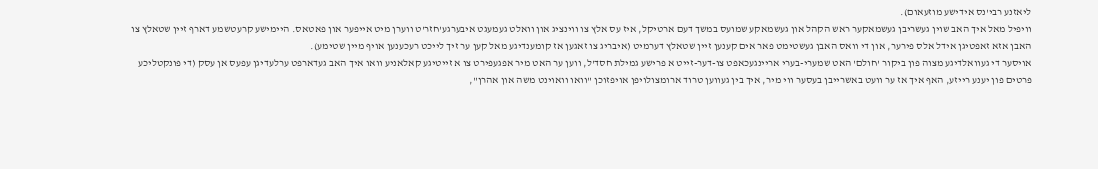ליאזנע רבי'נס אידישע מוזעאום).
וויפיל מאל איך האב שוין געשריבן געשמאקער ראש הקהל און געשמאקע שמועס במשך דעם ארטיקל, איז עס אלץ צו ווינציג און וואלט געמעגט איבערגע'חזר'ט ווערן מיט אייפער און פאטאס. היימישע קרעטשמע דארף זיין שטאלץ צו האבן אזא זאפטיגן אידל אלס פירער, און די וואס האבן געשטימט פאר אים קענען זיין שטאלץ דערמיט (איבריג צו זאגען אז קומענדיגע מאל קען ער זיך לייכט רעכענען אויף מיין שטימע).
אויסער די געוואלדיגע מצוה פון ביקור 'חולם' האט שמערי-בערי אריינגעכאפט צו-דער-זייט א פרישע גמילת חסד'ל, ווען ער האט מיר אפגעפירט צו א זייטיגע קאלאניע וואו איך האב געדארפט ערלעדיגן עפעס אן עסק (די פונקטליכע פרטים פון יענע רייזע, האף איך אז ער וועט באשרייבן בעסער ווי מיר, איך בין געווען טרוד ארומצולויפן אויפזוכן "וואו וואוינט משה און אהרן",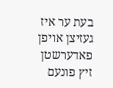בעת ער איז געזיצן אויפן פאדערשטן זיץ פונעם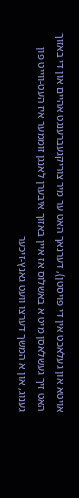אויטא און געלאכט אין די פויסטן), דערנאך האט ער מיר צוריקגעברענגט אהיים און די באזוך האט זיך געשלאסן מיט א באשלוס אז איין באזוך איבערן לאנגן זוממער איז העט-ווייט פון גענוג, און א המשך דערצו וועט גאנץ-זיכער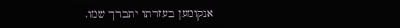אנקומען בעזרתו יתברך שמו.